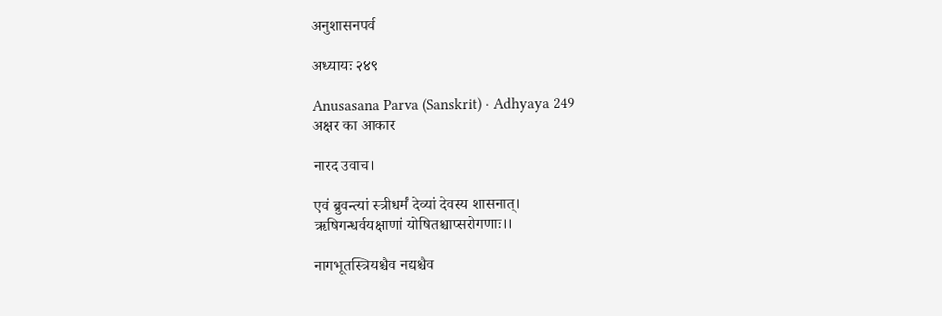अनुशासनपर्व

अध्यायः २४९

Anusasana Parva (Sanskrit) · Adhyaya 249
अक्षर का आकार

नारद उवाच।

एवं ब्रुवन्त्यां स्त्रीधर्मं देव्यां देवस्य शासनात्।
ऋषिगन्धर्वयक्षाणां योषितश्चाप्सरोगणाः।।

नागभूतस्त्रियश्चैव नद्यश्चैव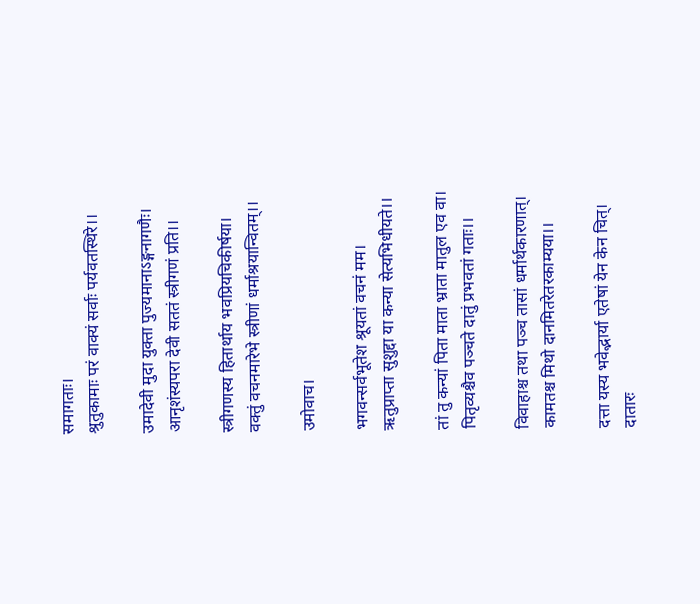समागताः।
श्रुतुकामाः परं वाक्यं सर्वाः पर्यवतस्थिरे।।

उमादेवी मुदा युक्ता पुज्यमानाऽङ्गनागणैः।
आनृशंस्यपरा देवी सततं स्त्रीगणं प्रति।।

स्त्रीगणस्य हितार्थाय भवप्रियचिकीर्षया।
वक्तुं वचनमारेभे स्त्रीणां धर्माश्रयान्वितम्।।

उमोवाच।

भगवन्सर्वभूतेश श्रूयतां वचनं मम।
ऋतुप्राप्ता सुशुद्दा या कन्या सेत्यभिधीयते।।

तां तु कन्यां पिता माता भ्राता मातुल एव वा।
पितृव्यश्चैव पञ्चते दातुं प्रभवतां गताः।।

विवाहाश्च तथा पञ्च तासां धर्मार्थकारणात्।
कामतश्च मिथो दानमितरेतरकाम्यया।।

दत्ता यस्य भवेद्भार्या एतेषां येन केन चित्।
दातारः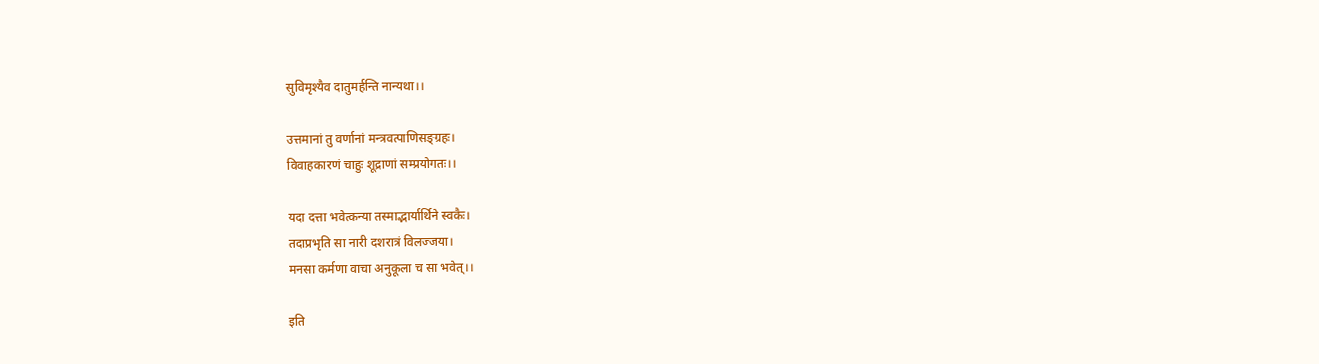सुविमृश्यैव दातुमर्हन्ति नान्यथा।।

उत्तमानां तु वर्णानां मन्त्रवत्पाणिसङ्ग्रहः।
विवाहकारणं चाहुः शूद्राणां सम्प्रयोगतः।।

यदा दत्ता भवेत्कन्या तस्माद्भार्यार्थिने स्वकैः।
तदाप्रभृति सा नारी दशरात्रं विलज्जया।
मनसा कर्मणा वाचा अनुकूला च सा भवेत्।।

इति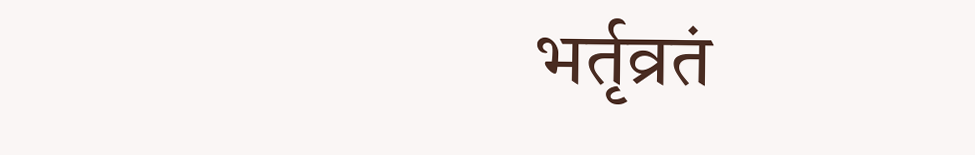भर्तृव्रतं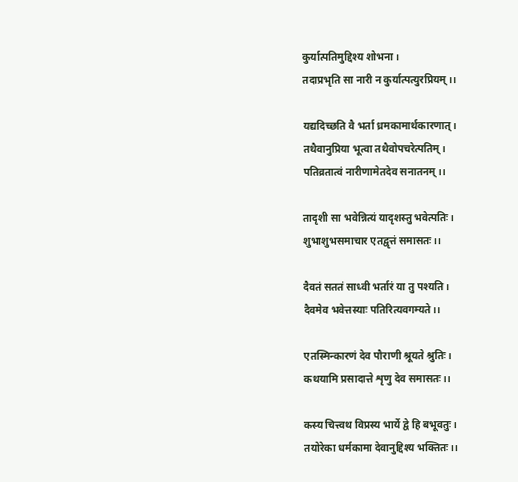कुर्यात्पतिमुद्दिश्य शोभना।
तदाप्रभृति सा नारी न कुर्यात्पत्युरप्रियम्।।

यद्यदिच्छति वै भर्ता ध्रमकामार्थकारणात्।
तथैवानुप्रिया भूत्वा तथैवोपचरेत्पतिम्।
पतिव्रतात्वं नारीणामेतदेव सनातनम्।।

तादृशी सा भवेन्नित्यं यादृशस्तु भवेत्पतिः।
शुभाशुभसमाचार एतद्वृत्तं समासतः।।

दैवतं सततं साध्वी भर्तारं या तु पश्यति।
दैवमेव भवेत्तस्याः पतिरित्यवगम्यते।।

एतस्मिन्कारणं देव पौराणी श्रूयते श्रुतिः।
कथयामि प्रसादात्ते शृणु देव समासतः।।

कस्य चित्त्वथ विप्रस्य भार्ये द्वे हि बभूवतुः।
तयोरेका धर्मकामा देवानुद्दिश्य भक्तितः।।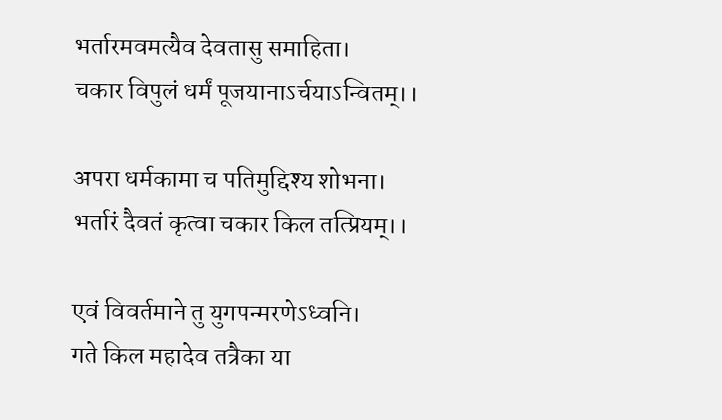भर्तारमवमत्यैव देवतासु समाहिता।
चकार विपुलं धर्मं पूजयानाऽर्चयाऽन्वितम्।।

अपरा धर्मकामा च पतिमुद्दिश्य शोभना।
भर्तारं दैवतं कृत्वा चकार किल तत्प्रियम्।।

एवं विवर्तमाने तु युगपन्मरणेऽध्वनि।
गते किल महादेव तत्रैका या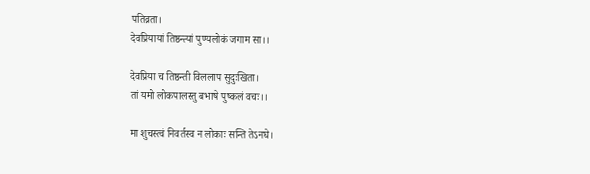पतिव्रता।
देवप्रियायां तिष्ठन्त्यां पुण्यलोकं जगाम सा।।

देवप्रिया च तिष्ठन्ती विललाप सुदुःखिता।
तां यमो लोकपालस्तु बभाषे पुष्कलं वचः।।

मा शुचस्त्वं निवर्तस्व न लोकाः सन्ति तेऽनघे।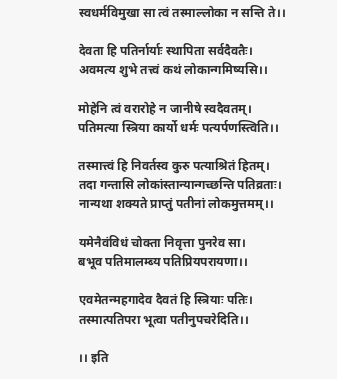स्वधर्मविमुखा सा त्वं तस्माल्लोका न सन्ति ते।।

देवता हि पतिर्नार्याः स्थापिता सर्वदैवतैः।
अवमत्य शुभे तत्त्वं कथं लोकान्गमिष्यसि।।

मोहेनि त्वं वरारोहे न जानीषे स्वदैवतम्।
पतिमत्या स्त्रिया कार्यो धर्मः पत्यर्पणस्त्विति।।

तस्मात्त्वं हि निवर्तस्व कुरु पत्याश्रितं हितम्।
तदा गन्तासि लोकांस्तान्यान्गच्छन्ति पतिव्रताः।
नान्यथा शक्यते प्राप्तुं पतीनां लोकमुत्तमम्।।

यमेनैवंविधं चोक्ता निवृत्ता पुनरेव सा।
बभूव पतिमालम्ब्य पतिप्रियपरायणा।।

एवमेतन्महगादेव दैवतं हि स्त्रियाः पतिः।
तस्मात्पतिपरा भूत्वा पतीनुपचरेदिति।।

।। इति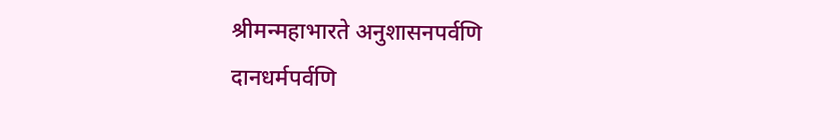श्रीमन्महाभारते अनुशासनपर्वणि
दानधर्मपर्वणि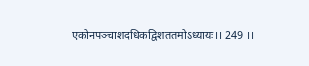एकोनपञ्चाशदधिकद्विशततमोऽध्यायः।। 249 ।।